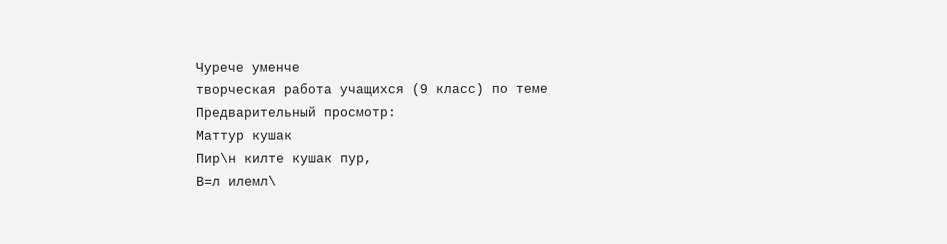Чурече уменче
творческая работа учащихся (9 класс) по теме
Предварительный просмотр:
Маттур кушак
Пир\н килте кушак пур,
В=л илемл\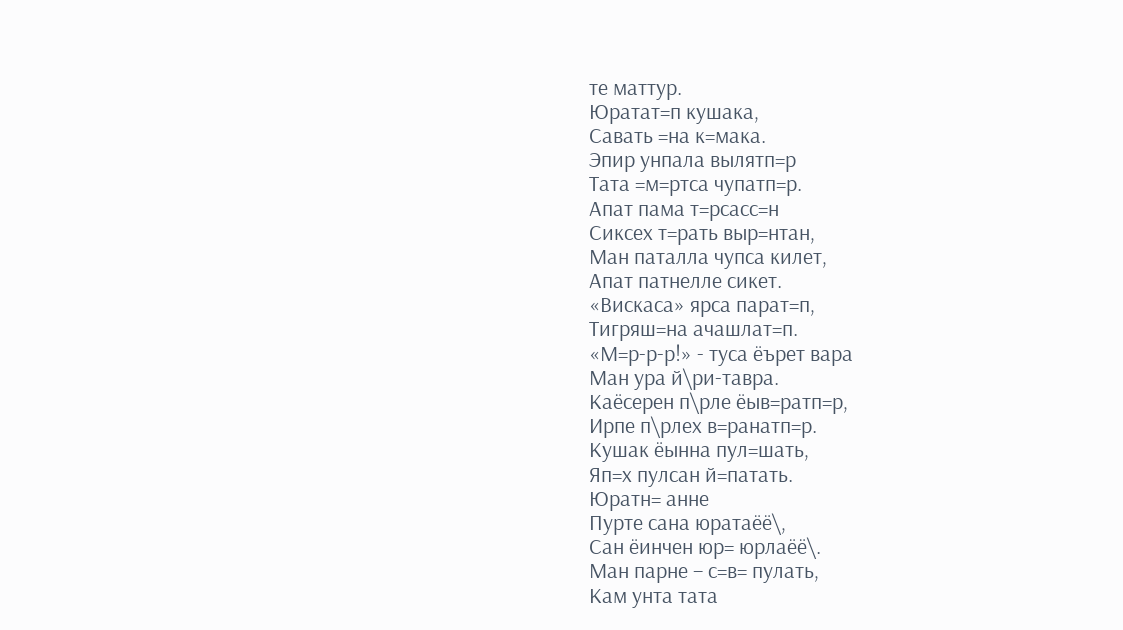те маттур.
Юратат=п кушака,
Савать =на к=мака.
Эпир унпала вылятп=р
Тата =м=ртса чупатп=р.
Апат пама т=рсасс=н
Сиксех т=рать выр=нтан,
Ман паталла чупса килет,
Апат патнелле сикет.
«Вискаса» ярса парат=п,
Тигряш=на ачашлат=п.
«М=р-р-р!» - туса ёърет вара
Ман ура й\ри-тавра.
Каёсерен п\рле ёыв=ратп=р,
Ирпе п\рлех в=ранатп=р.
Кушак ёынна пул=шать,
Яп=х пулсан й=патать.
Юратн= анне
Пурте сана юратаёё\,
Сан ёинчен юр= юрлаёё\.
Ман парне – с=в= пулать,
Кам унта тата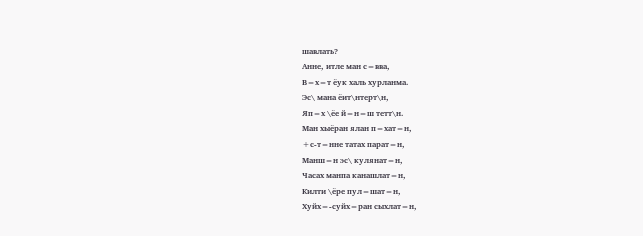шавлать?
Анне, итле ман с=вва,
В=х=т ёук халь хурланма.
Эс\ мана ёит\нтерт\н,
Яп=х \ёе й=н=ш тетт\н.
Ман хыёран ялан п=хат=н,
+с-т=нне татах парат=н,
Манш=н эс\ кулянат=н,
Часах манпа канашлат=н,
Килти \ёре пул=шат=н,
Хуйх=-суйх=ран сыхлат=н,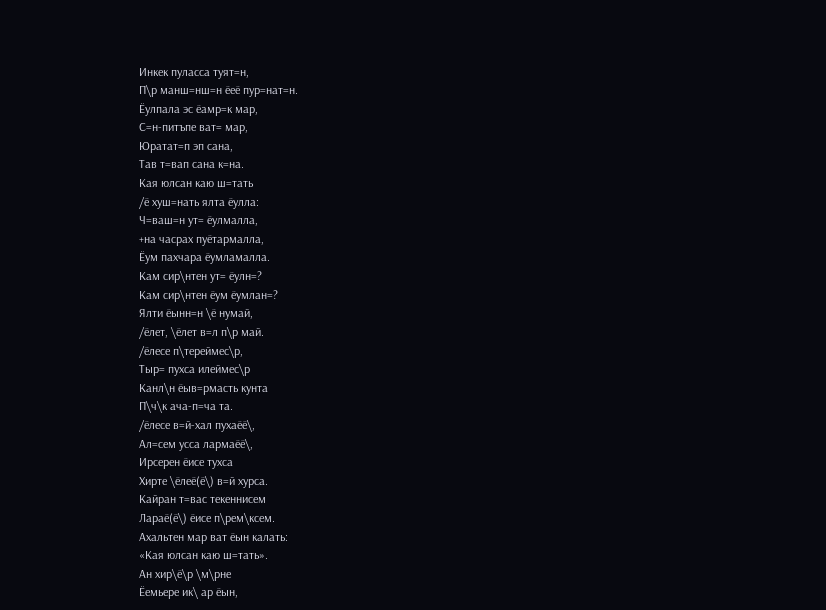Инкек пуласса туят=н,
П\р манш=нш=н ёеё пур=нат=н.
Ёулпала эс ёамр=к мар,
С=н-питъпе ват= мар,
Юратат=п эп сана,
Тав т=вап сана к=на.
Кая юлсан каю ш=тать
/ё хуш=нать ялта ёулла:
Ч=ваш=н ут= ёулмалла,
+на часрах пуётармалла,
Ёум пахчара ёумламалла.
Кам сир\нтен ут= ёулн=?
Кам сир\нтен ёум ёумлан=?
Ялти ёынн=н \ё нумай,
/ёлет, \ёлет в=л п\р май.
/ёлесе п\тереймес\р,
Тыр= пухса илеймес\р
Канл\н ёыв=рмасть кунта
П\ч\к ача-п=ча та.
/ёлесе в=й-хал пухаёё\,
Ал=сем усса лармаёё\,
Ирсерен ёисе тухса
Хирте \ёлеё(ё\) в=й хурса.
Кайран т=вас текеннисем
Лараё(ё\) ёисе п\рем\ксем.
Ахальтен мар ват ёын калать:
«Кая юлсан каю ш=тать».
Ан хир\ё\р \м\рне
Ёемьере ик\ ар ёын,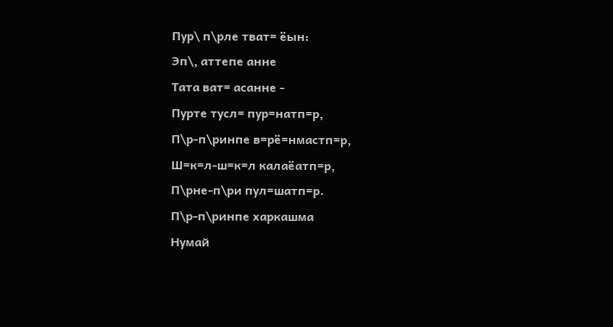Пур\ п\рле тват= ёын:
Эп\, аттепе анне
Тата ват= асанне -
Пурте тусл= пур=натп=р,
П\р-п\ринпе в=рё=нмастп=р,
Ш=к=л-ш=к=л калаёатп=р,
П\рне-п\ри пул=шатп=р.
П\р-п\ринпе харкашма
Нумай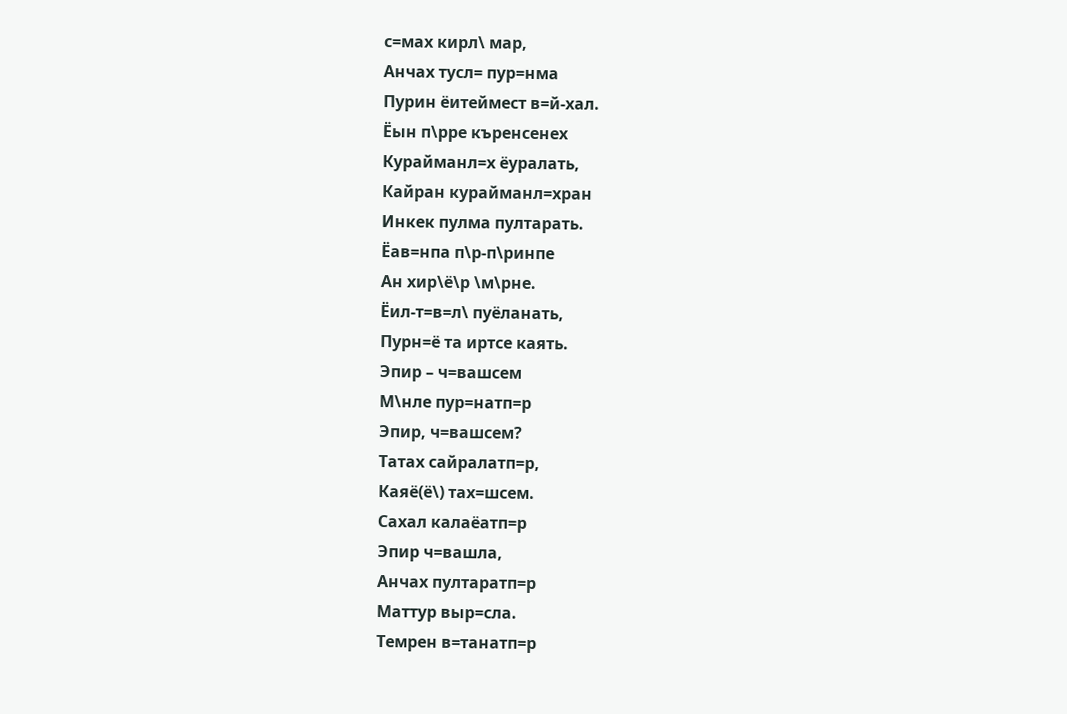с=мах кирл\ мар,
Анчах тусл= пур=нма
Пурин ёитеймест в=й-хал.
Ёын п\рре къренсенех
Курайманл=х ёуралать,
Кайран курайманл=хран
Инкек пулма пултарать.
Ёав=нпа п\р-п\ринпе
Ан хир\ё\р \м\рне.
Ёил-т=в=л\ пуёланать,
Пурн=ё та иртсе каять.
Эпир – ч=вашсем
М\нле пур=натп=р
Эпир, ч=вашсем?
Татах сайралатп=р,
Каяё(ё\) тах=шсем.
Сахал калаёатп=р
Эпир ч=вашла,
Анчах пултаратп=р
Маттур выр=сла.
Темрен в=танатп=р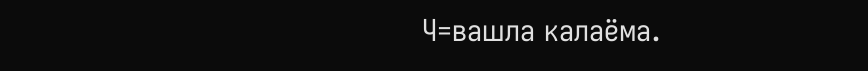Ч=вашла калаёма.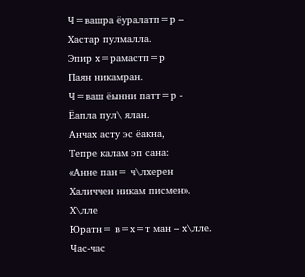Ч=вашра ёуралатп=р –
Хастар пулмалла.
Эпир х=рамастп=р
Паян никамран.
Ч=ваш ёынни патт=р -
Ёапла пул\ ялан.
Анчах асту эс ёакна,
Тепре калам эп сана:
«Анне пан= ч\лхерен
Халиччен никам писмен».
Х\лле
Юратн= в=х=т ман – х\лле.
Час-час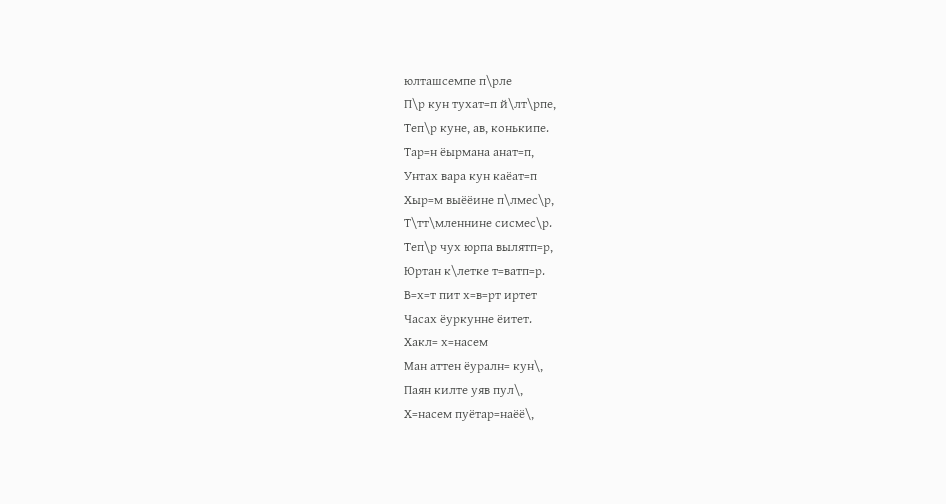юлташсемпе п\рле
П\р кун тухат=п й\лт\рпе,
Теп\р куне, ав, конькипе.
Тар=н ёырмана анат=п,
Унтах вара кун каёат=п
Хыр=м выёёине п\лмес\р,
Т\тт\мленнине сисмес\р.
Теп\р чух юрпа вылятп=р,
Юртан к\летке т=ватп=р.
В=х=т пит х=в=рт иртет
Часах ёуркунне ёитет.
Хакл= х=насем
Ман аттен ёуралн= кун\,
Паян килте уяв пул\,
Х=насем пуётар=наёё\,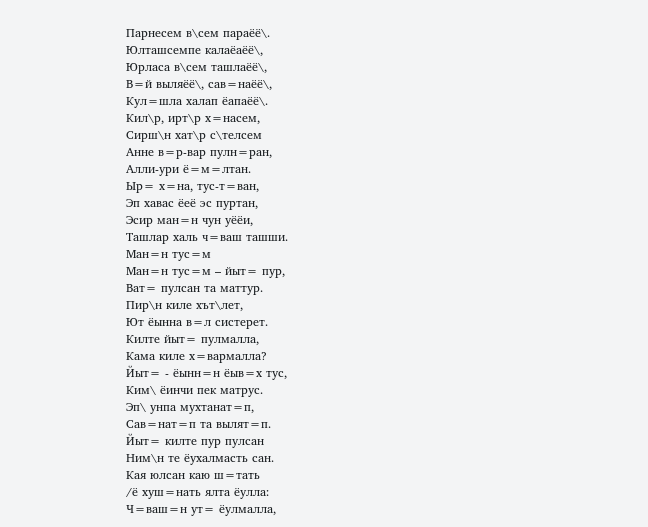Парнесем в\сем параёё\.
Юлташсемпе калаёаёё\,
Юрласа в\сем ташлаёё\,
В=й выляёё\, сав=наёё\,
Кул=шла халап ёапаёё\.
Кил\р, ирт\р х=насем,
Сирш\н хат\р с\телсем
Анне в=р-вар пулн=ран,
Алли-ури ё=м=лтан.
Ыр= х=на, тус-т=ван,
Эп хавас ёеё эс пуртан,
Эсир ман=н чун уёёи,
Ташлар халь ч=ваш ташши.
Ман=н тус=м
Ман=н тус=м – йыт= пур,
Ват= пулсан та маттур.
Пир\н киле хът\лет,
Ют ёынна в=л систерет.
Килте йыт= пулмалла,
Кама киле х=вармалла?
Йыт= - ёынн=н ёыв=х тус,
Ким\ ёинчи пек матрус.
Эп\ унпа мухтанат=п,
Сав=нат=п та вылят=п.
Йыт= килте пур пулсан
Ним\н те ёухалмасть сан.
Кая юлсан каю ш=тать
/ё хуш=нать ялта ёулла:
Ч=ваш=н ут= ёулмалла,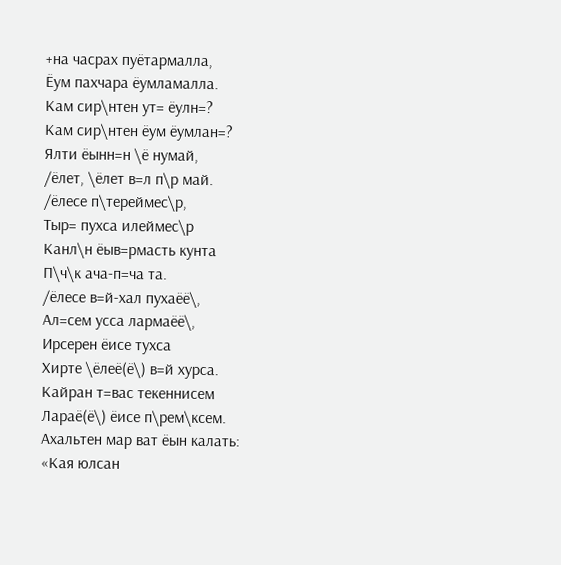+на часрах пуётармалла,
Ёум пахчара ёумламалла.
Кам сир\нтен ут= ёулн=?
Кам сир\нтен ёум ёумлан=?
Ялти ёынн=н \ё нумай,
/ёлет, \ёлет в=л п\р май.
/ёлесе п\тереймес\р,
Тыр= пухса илеймес\р
Канл\н ёыв=рмасть кунта
П\ч\к ача-п=ча та.
/ёлесе в=й-хал пухаёё\,
Ал=сем усса лармаёё\,
Ирсерен ёисе тухса
Хирте \ёлеё(ё\) в=й хурса.
Кайран т=вас текеннисем
Лараё(ё\) ёисе п\рем\ксем.
Ахальтен мар ват ёын калать:
«Кая юлсан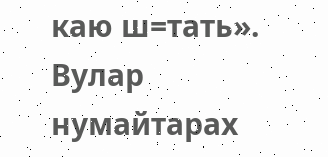каю ш=тать».
Вулар нумайтарах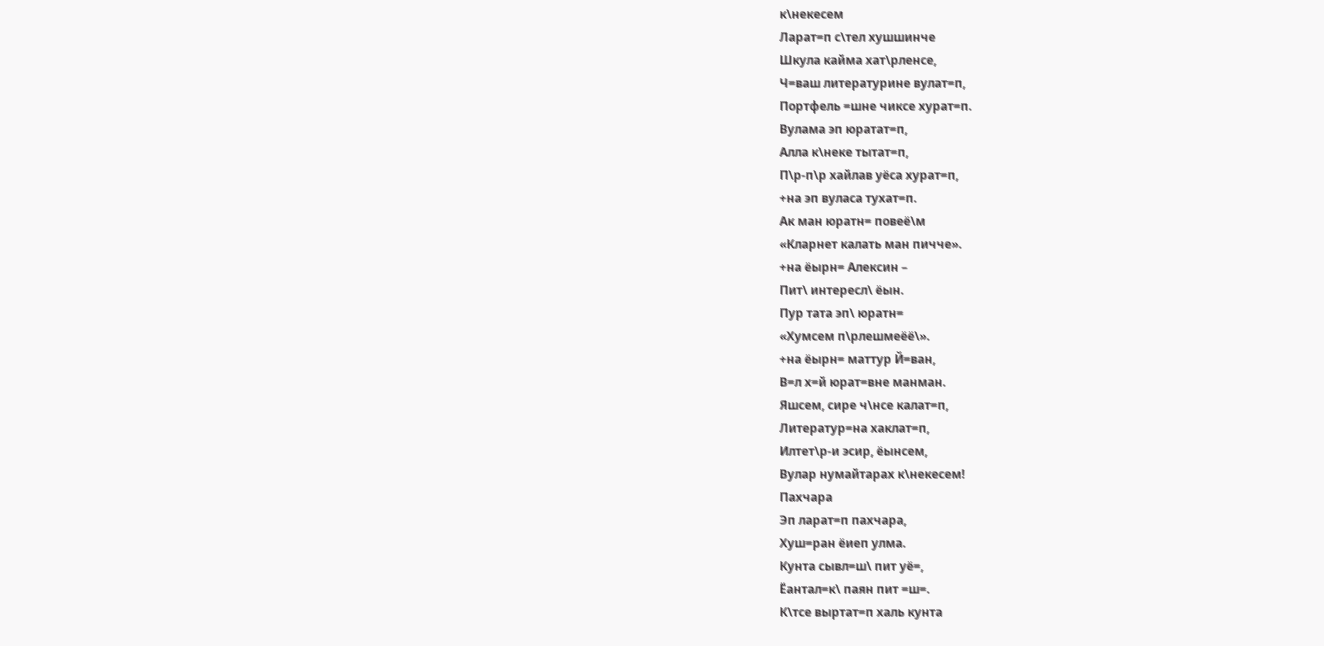к\некесем
Ларат=п с\тел хушшинче
Шкула кайма хат\рленсе,
Ч=ваш литературине вулат=п,
Портфель =шне чиксе хурат=п.
Вулама эп юратат=п,
Алла к\неке тытат=п,
П\р-п\р хайлав уёса хурат=п,
+на эп вуласа тухат=п.
Ак ман юратн= повеё\м
«Кларнет калать ман пичче».
+на ёырн= Алексин –
Пит\ интересл\ ёын.
Пур тата эп\ юратн=
«Хумсем п\рлешмеёё\».
+на ёырн= маттур Й=ван,
В=л х=й юрат=вне манман.
Яшсем, сире ч\нсе калат=п,
Литератур=на хаклат=п,
Илтет\р-и эсир, ёынсем,
Вулар нумайтарах к\некесем!
Пахчара
Эп ларат=п пахчара,
Хуш=ран ёиеп улма.
Кунта сывл=ш\ пит уё=,
Ёантал=к\ паян пит =ш=.
К\тсе выртат=п халь кунта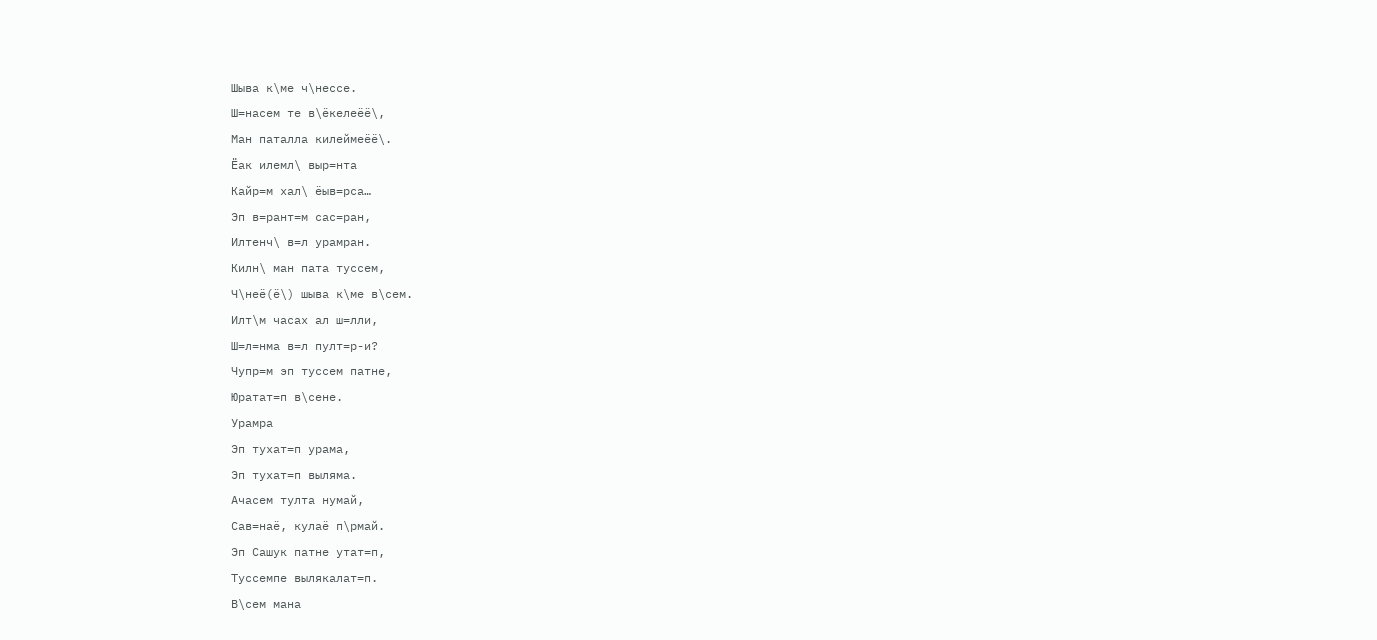Шыва к\ме ч\нессе.
Ш=насем те в\ёкелеёё\,
Ман паталла килеймеёё\.
Ёак илемл\ выр=нта
Кайр=м хал\ ёыв=рса…
Эп в=рант=м сас=ран,
Илтенч\ в=л урамран.
Килн\ ман пата туссем,
Ч\неё(ё\) шыва к\ме в\сем.
Илт\м часах ал ш=лли,
Ш=л=нма в=л пулт=р-и?
Чупр=м эп туссем патне,
Юратат=п в\сене.
Урамра
Эп тухат=п урама,
Эп тухат=п выляма.
Ачасем тулта нумай,
Сав=наё, кулаё п\рмай.
Эп Сашук патне утат=п,
Туссемпе вылякалат=п.
В\сем мана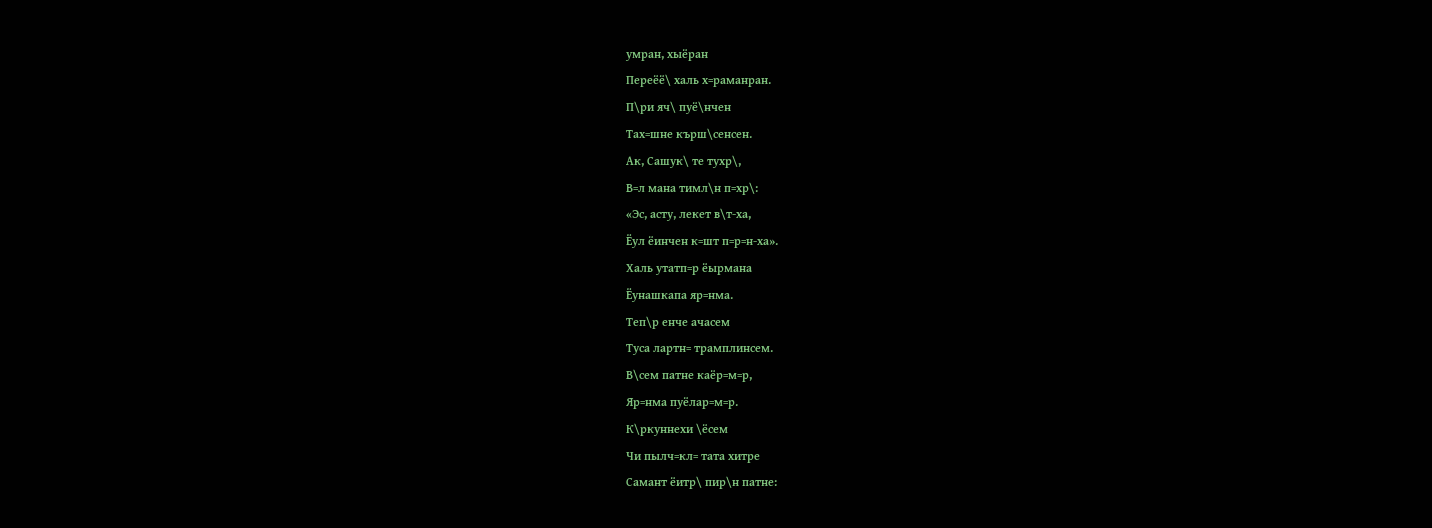умран, хыёран
Переёё\ халь х=раманран.
П\ри яч\ пуё\нчен
Тах=шне кърш\сенсен.
Ак, Сашук\ те тухр\,
В=л мана тимл\н п=хр\:
«Эс, асту, лекет в\т-ха,
Ёул ёинчен к=шт п=р=н-ха».
Халь утатп=р ёырмана
Ёунашкапа яр=нма.
Теп\р енче ачасем
Туса лартн= трамплинсем.
В\сем патне каёр=м=р,
Яр=нма пуёлар=м=р.
К\ркуннехи \ёсем
Чи пылч=кл= тата хитре
Самант ёитр\ пир\н патне: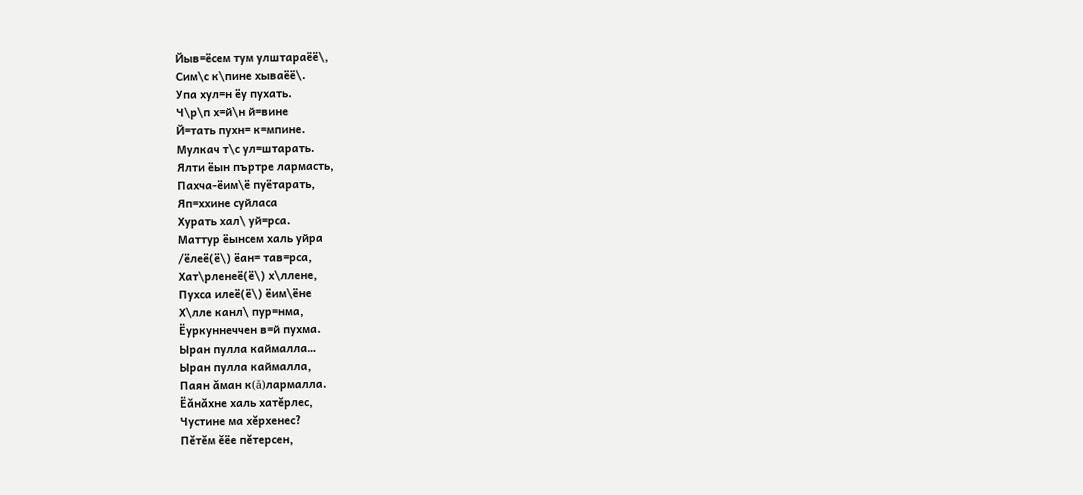Йыв=ёсем тум улштараёё\,
Сим\с к\пине хываёё\.
Упа хул=н ёу пухать.
Ч\р\п х=й\н й=вине
Й=тать пухн= к=мпине.
Мулкач т\с ул=штарать.
Ялти ёын пъртре лармасть,
Пахча-ёим\ё пуётарать,
Яп=ххине суйласа
Хурать хал\ уй=рса.
Маттур ёынсем халь уйра
/ёлеё(ё\) ёан= тав=рса,
Хат\рленеё(ё\) х\ллене,
Пухса илеё(ё\) ёим\ёне
Х\лле канл\ пур=нма,
Ёуркуннеччен в=й пухма.
Ыран пулла каймалла…
Ыран пулла каймалла,
Паян ăман к(ă)лармалла.
Ёăнăхне халь хатĕрлес,
Чустине ма хĕрхенес?
Пĕтĕм ĕёе пĕтерсен,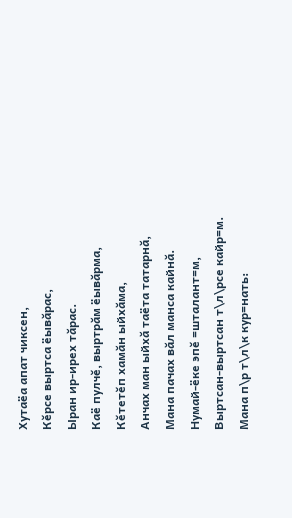Хутаёа апат чиксен,
Кĕрсе выртса ёывăрас,
Ыран ир-ирех тăрас.
Каё пулчĕ, выртрăм ёывăрма,
Кĕтетĕп хамăн ыйхăма,
Анчах ман ыйхă таёта татарнă,
Мана пачах вăл манса кайнă.
Нумай-ёке эпĕ =шталант=м,
Выртсан-выртсан т\л\рсе кайр=м.
Мана п\р т\л\к кур=нать: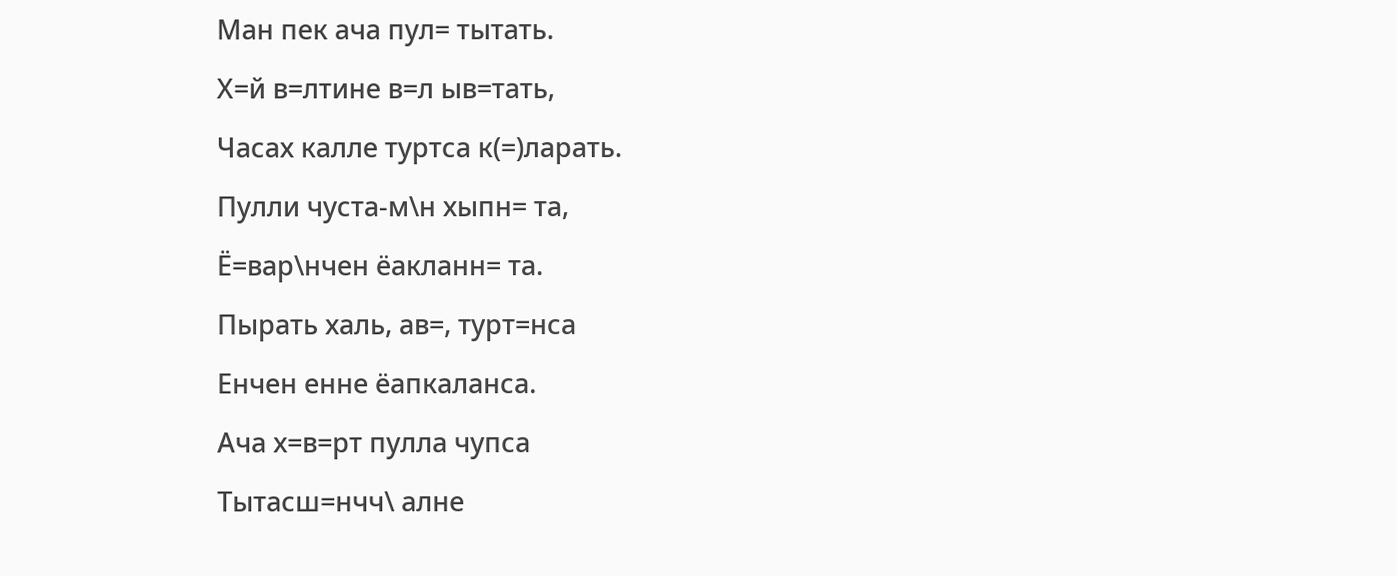Ман пек ача пул= тытать.
Х=й в=лтине в=л ыв=тать,
Часах калле туртса к(=)ларать.
Пулли чуста-м\н хыпн= та,
Ё=вар\нчен ёакланн= та.
Пырать халь, ав=, турт=нса
Енчен енне ёапкаланса.
Ача х=в=рт пулла чупса
Тытасш=нчч\ алне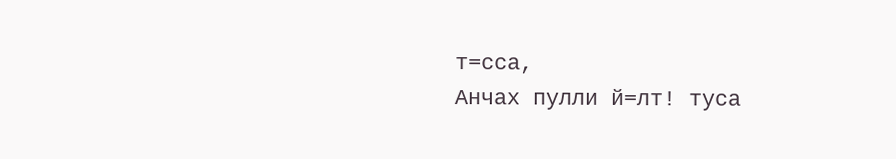т=сса,
Анчах пулли й=лт! туса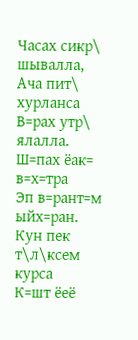Часах сикр\ шывалла,
Ача пит\ хурланса
В=рах утр\ ялалла.
Ш=пах ёак= в=х=тра
Эп в=рант=м ыйх=ран.
Кун пек т\л\ксем курса
К=шт ёеё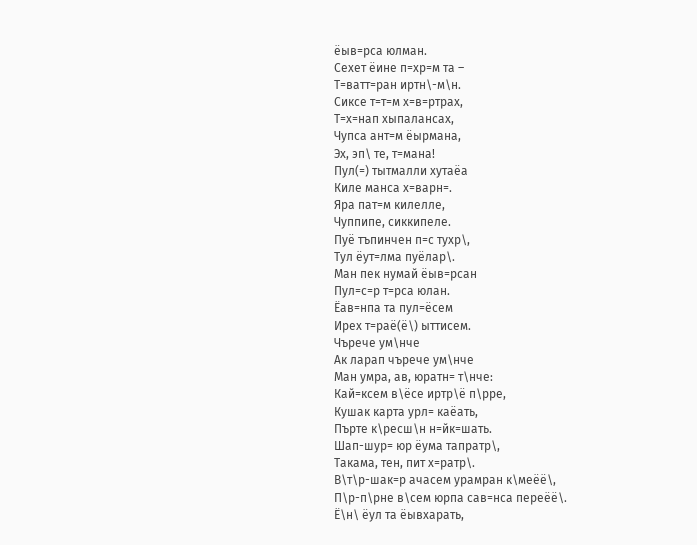ёыв=рса юлман.
Сехет ёине п=хр=м та –
Т=ватт=ран иртн\-м\н.
Сиксе т=т=м х=в=ртрах,
Т=х=нап хыпалансах,
Чупса ант=м ёырмана,
Эх, эп\ те, т=мана!
Пул(=) тытмалли хутаёа
Киле манса х=варн=.
Яра пат=м килелле,
Чуппипе, сиккипеле.
Пуё тъпинчен п=с тухр\,
Тул ёут=лма пуёлар\.
Ман пек нумай ёыв=рсан
Пул=с=р т=рса юлан.
Ёав=нпа та пул=ёсем
Ирех т=раё(ё\) ыттисем.
Чърече ум\нче
Ак ларап чърече ум\нче
Ман умра, ав, юратн= т\нче:
Кай=ксем в\ёсе иртр\ё п\рре,
Кушак карта урл= каёать,
Пърте к\ресш\н н=йк=шать.
Шап-шур= юр ёума тапратр\,
Такама, тен, пит х=ратр\.
В\т\р-шак=р ачасем урамран к\меёё\,
П\р-п\рне в\сем юрпа сав=нса переёё\.
Ё\н\ ёул та ёывхарать,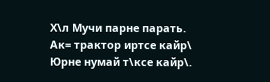Х\л Мучи парне парать.
Ак= трактор иртсе кайр\
Юрне нумай т\ксе кайр\.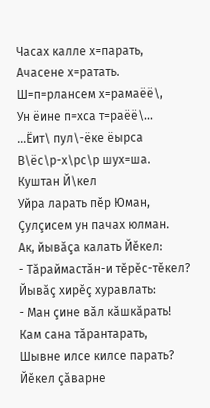Часах калле х=парать,
Ачасене х=ратать.
Ш=п=рлансем х=рамаёё\,
Ун ёине п=хса т=раёё\...
…Ёит\ пул\-ёке ёырса
В\ёс\р-х\рс\р шух=ша.
Куштан Й\кел
Уйра ларать пĕр Юман,
Çулçисем ун пачах юлман.
Ак, йывăçа калать Йĕкел:
- Тăраймастăн-и тĕрĕс-тĕкел?
Йывăç хирĕç хуравлать:
- Ман çине вăл кăшкăрать!
Кам сана тăрантарать,
Шывне илсе килсе парать?
Йĕкел çăварне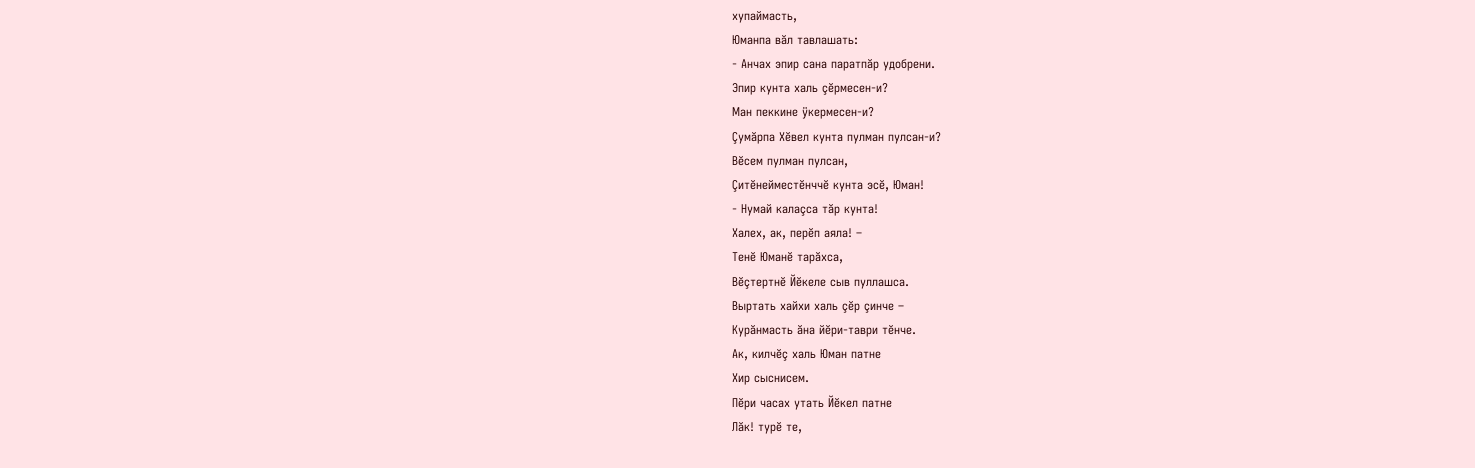хупаймасть,
Юманпа вăл тавлашать:
- Анчах эпир сана паратпăр удобрени.
Эпир кунта халь çĕрмесен-и?
Ман пеккине ÿкермесен-и?
Çумăрпа Хĕвел кунта пулман пулсан-и?
Вĕсем пулман пулсан,
Çитĕнейместĕнччĕ кунта эсĕ, Юман!
- Нумай калаçса тăр кунта!
Халех, ак, перĕп аяла! –
Тенĕ Юманĕ тарăхса,
Вĕçтертнĕ Йĕкеле сыв пуллашса.
Выртать хайхи халь çĕр çинче –
Курăнмасть ăна йĕри-таври тĕнче.
Ак, килчĕç халь Юман патне
Хир сыснисем.
Пĕри часах утать Йĕкел патне
Лăк! турĕ те,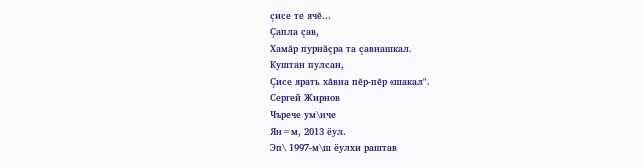çисе те ячĕ…
Çапла çав,
Хамăр пурнăçра та çавнашкал.
Куштан пулсан,
Çисе ярать хăвна пĕр-пĕр «шакал".
Сергей Жирнов
Чърече ум\нче
Ян=м, 2013 ёул.
Эп\ 1997-м\ш ёулхи раштав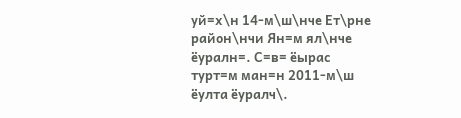уй=х\н 14-м\ш\нче Ет\рне район\нчи Ян=м ял\нче ёуралн=. С=в= ёырас турт=м ман=н 2011-м\ш ёулта ёуралч\.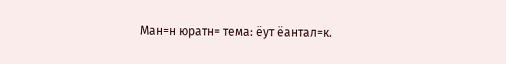Ман=н юратн= тема: ёут ёантал=к.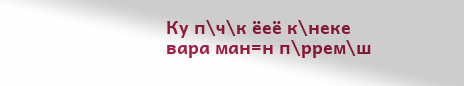Ку п\ч\к ёеё к\неке вара ман=н п\ррем\ш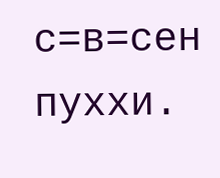с=в=сен пуххи.